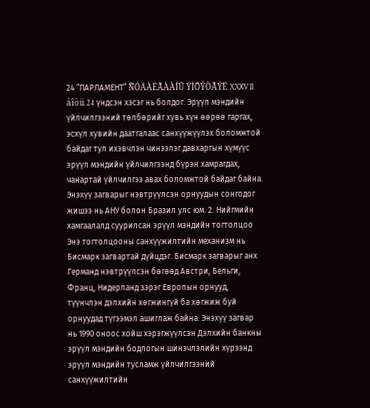24 “ПАРЛАМЕНТ” ÑÓÄÀËÃÀÀÍÛ ÝÌÕÝÒÃÝË XXХVII áîòü 24 үндсэн хэсэг нь болдог. Эрүүл мэндийн үйлчилгээний төлбөрийг хувь хүн өөрөө гаргах, эсхүл хувийн даатгалаас санхүүжүүлэх боломжтой байдаг тул ихэвчлэн чинээлэг давхаргын хүмүүс эрүүл мэндийн үйлчилгээнд бүрэн хамрагдах, чанартай үйлчилгээ авах боломжтой байдаг байна. Энэхүү загварыг нэвтрүүлсэн орнуудын сонгодог жишээ нь АНУ болон Бразил улс юм. 2. Нийгмийн хамгаалалд суурилсан эрүүл мэндийн тогтолцоо Энэ тогтолцооны санхүүжилтийн механизм нь Бисмарк загвартай дүйцдэг. Бисмарк загварыг анх Германд нэвтрүүлсэн бөгөөд Австри, Бельги, Франц, Нидерланд зэрэг Европын орнууд, түүнчлэн дэлхийн хөгжингүй ба хөгжиж буй орнуудад түгээмэл ашиглаж байна. Энэхүү загвар нь 1990 оноос хойш хэрэгжүүлсэн Дэлхийн банкны эрүүл мэндийн бодлогын шинэчлэлийн хүрээнд эрүүл мэндийн тусламж үйлчилгээний санхүүжилтийн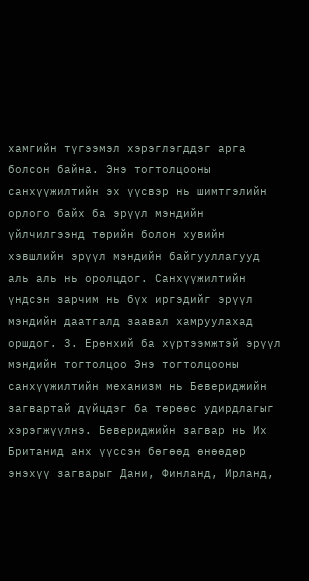хамгийн түгээмэл хэрэглэгддэг арга болсон байна. Энэ тогтолцооны санхүүжилтийн эх үүсвэр нь шимтгэлийн орлого байх ба эрүүл мэндийн үйлчилгээнд төрийн болон хувийн хэвшлийн эрүүл мэндийн байгууллагууд аль аль нь оролцдог. Санхүүжилтийн үндсэн зарчим нь бүх иргэдийг эрүүл мэндийн даатгалд заавал хамруулахад оршдог. 3. Ерөнхий ба хүртээмжтэй эрүүл мэндийн тогтолцоо Энэ тогтолцооны санхүүжилтийн механизм нь Бевериджийн загвартай дүйцдэг ба төрөөс удирдлагыг хэрэгжүүлнэ. Бевериджийн загвар нь Их Британид анх үүссэн бөгөөд өнөөдөр энэхүү загварыг Дани, Финланд, Ирланд,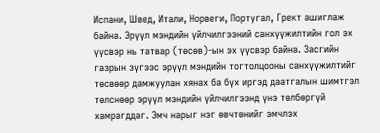Испани, Швед, Итали, Норвеги, Португал, Грект ашиглаж байна. Эрүүл мэндийн үйлчилгээний санхүүжилтийн гол эх үүсвэр нь татвар (төсөв)-ын эх үүсвэр байна. Засгийн газрын зүгээс эрүүл мэндийн тогтолцооны санхүүжилтийг төсвөөр дамжуулан хянах ба бүх иргэд даатгалын шимтгэл төлснөөр эрүүл мэндийн үйлчилгээнд үнэ төлбөргүй хамрагддаг. Эмч нарыг нэг өвчтөнийг эмчлэх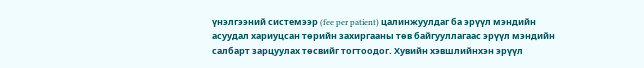үнэлгээний системээр (fee per patient) цалинжуулдаг ба эрүүл мэндийн асуудал хариуцсан төрийн захиргааны төв байгууллагаас эрүүл мэндийн салбарт зарцуулах төсвийг тогтоодог. Хувийн хэвшлийнхэн эрүүл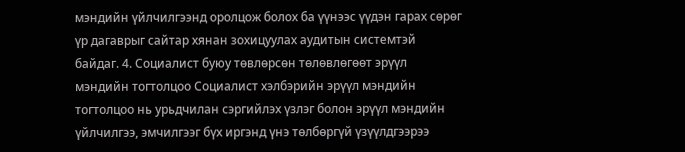мэндийн үйлчилгээнд оролцож болох ба үүнээс үүдэн гарах сөрөг үр дагаврыг сайтар хянан зохицуулах аудитын системтэй байдаг. 4. Социалист буюу төвлөрсөн төлөвлөгөөт эрүүл мэндийн тогтолцоо Социалист хэлбэрийн эрүүл мэндийн тогтолцоо нь урьдчилан сэргийлэх үзлэг болон эрүүл мэндийн үйлчилгээ, эмчилгээг бүх иргэнд үнэ төлбөргүй үзүүлдгээрээ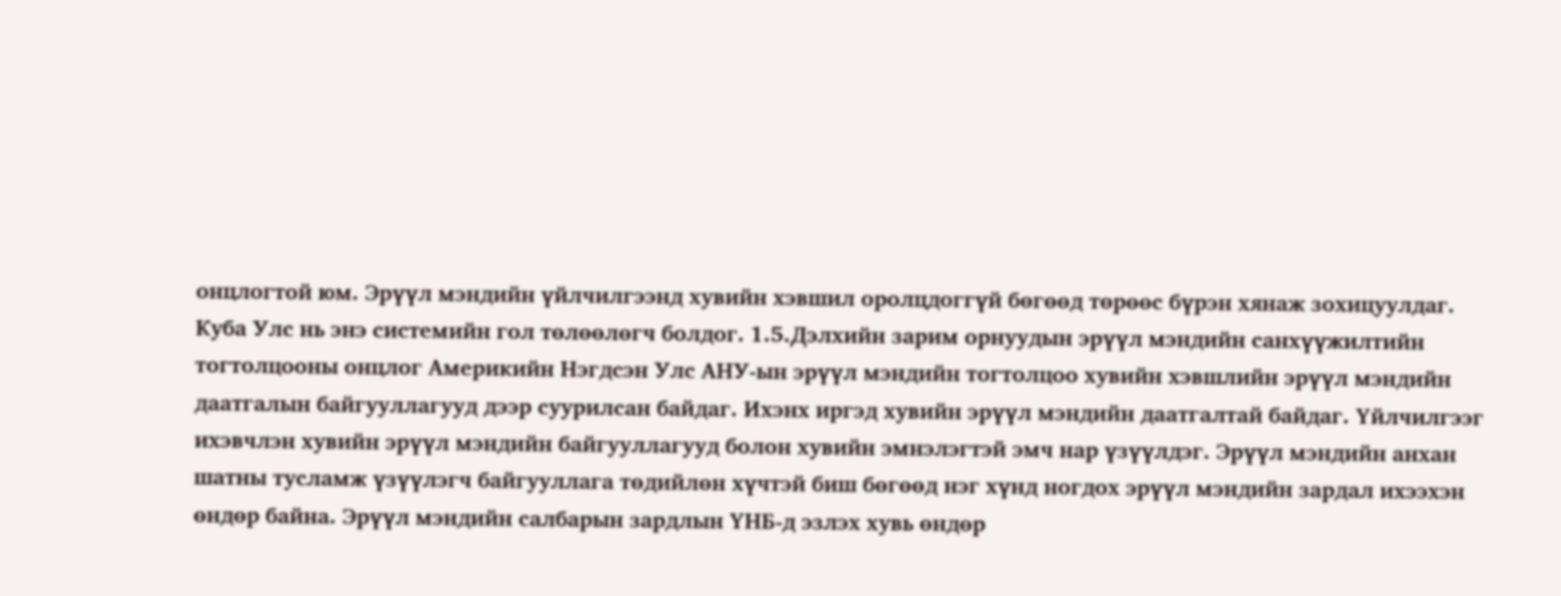онцлогтой юм. Эрүүл мэндийн үйлчилгээнд хувийн хэвшил оролцдоггүй бөгөөд төрөөс бүрэн хянаж зохицуулдаг. Куба Улс нь энэ системийн гол төлөөлөгч болдог. 1.5.Дэлхийн зарим орнуудын эрүүл мэндийн санхүүжилтийн тогтолцооны онцлог Америкийн Нэгдсэн Улс АНУ-ын эрүүл мэндийн тогтолцоо хувийн хэвшлийн эрүүл мэндийн даатгалын байгууллагууд дээр суурилсан байдаг. Ихэнх иргэд хувийн эрүүл мэндийн даатгалтай байдаг. Үйлчилгээг ихэвчлэн хувийн эрүүл мэндийн байгууллагууд болон хувийн эмнэлэгтэй эмч нар үзүүлдэг. Эрүүл мэндийн анхан шатны тусламж үзүүлэгч байгууллага төдийлөн хүчтэй биш бөгөөд нэг хүнд ногдох эрүүл мэндийн зардал ихээхэн өндөр байна. Эрүүл мэндийн салбарын зардлын ҮНБ-д эзлэх хувь өндөр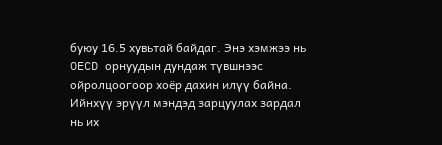буюу 16.5 хувьтай байдаг. Энэ хэмжээ нь OECD орнуудын дундаж түвшнээс ойролцоогоор хоёр дахин илүү байна. Ийнхүү эрүүл мэндэд зарцуулах зардал нь их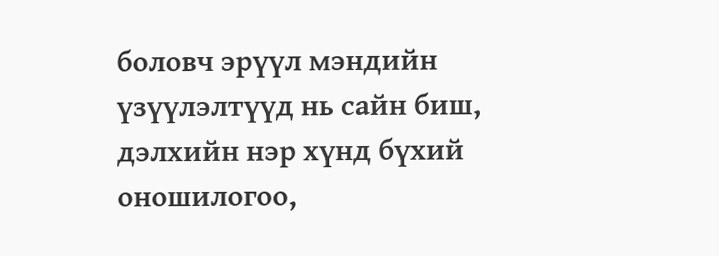боловч эрүүл мэндийн үзүүлэлтүүд нь сайн биш, дэлхийн нэр хүнд бүхий оношилогоо,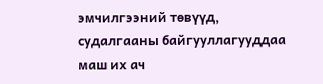эмчилгээний төвүүд, судалгааны байгууллагууддаа маш их ач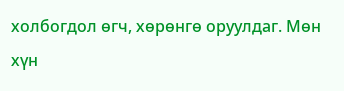холбогдол өгч, хөрөнгө оруулдаг. Мөн хүн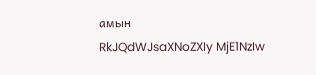амын
RkJQdWJsaXNoZXIy MjE1NzIw